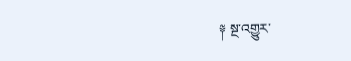༈ སྔ་འགྱུར་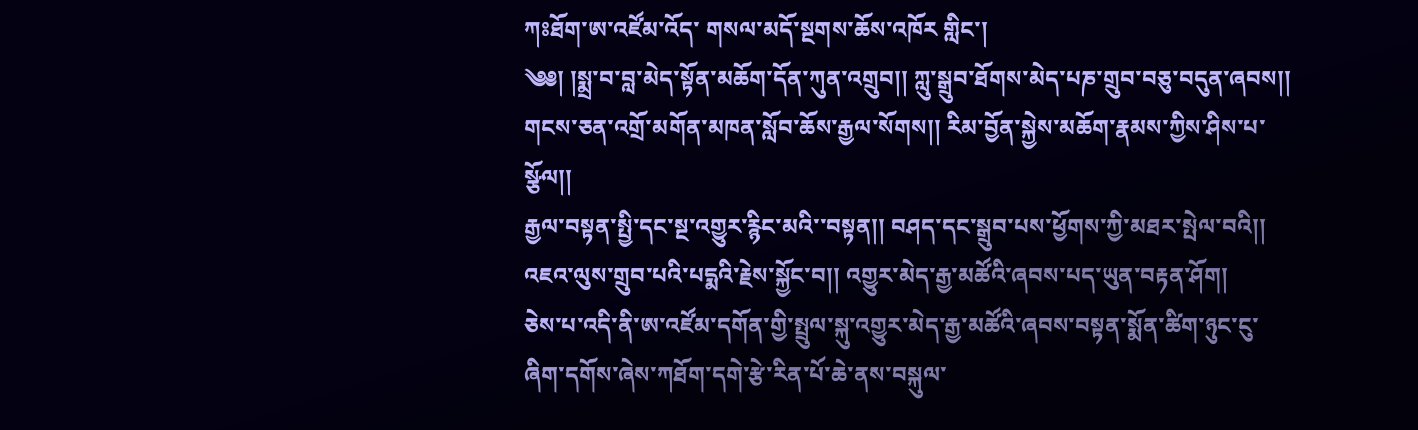ཀཿཐོག་ཨ་འཛོམ་འོད་ གསལ་མདོ་སྔགས་ཆོས་འཁོར གླིང་།
༄༅། །སྨྲ་བ་བླ་མེད་སྟོན་མཆོག་དོན་ཀུན་འགྲུབ།། ཀླུ་སྒྲུབ་ཐོགས་མེད་པཎ་གྲུབ་བཅུ་བདུན་ཞབས།།
གངས་ཅན་འགྲོ་མགོན་མཁན་སློབ་ཆོས་རྒྱལ་སོགས།། རིམ་བྱོན་སྐྱེས་མཆོག་རྣམས་ཀྱིས་ཤིས་པ་སྩོལ།།
རྒྱལ་བསྟན་སྤྱི་དང་སྔ་འགྱུར་རྙིང་མའི་་བསྟན།། བཤད་དང་སྒྲུབ་པས་ཕྱོགས་ཀྱི་མཐར་སྤེལ་བའི།།
འཇའ་ལུས་གྲུབ་པའི་པདྨའི་རྗེས་སྐྱོང་བ།། འགྱུར་མེད་རྒྱ་མཚོའི་ཞབས་པད་ཡུན་བརྟན་ཤོག།
ཅེས་པ་འདི་ནི་ཨ་འཛོམ་དགོན་གྱི་སྤྲུལ་སྐུ་འགྱུར་མེད་རྒྱ་མཚོའི་ཞབས་བསྟན་སྨོན་ཚིག་ཉུང་ངུ་ཞིག་དགོས་ཞེས་ཀཐོག་དགེ་རྩེ་རིན་པོ་ཆེ་ནས་བསྐུལ་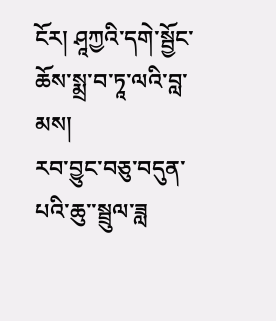ངོར། ཤཱཀྱའི་དགེ་སྦྱོང་ཆོས་སྨྲ་བ་ཏཱ་ལའི་བླ་མས།
རབ་བྱུང་བཅུ་བདུན་པའི་ཆུ་་སྦྲུལ་ཟླ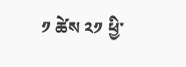༡ ཚེས ༢༡ ཕྱི་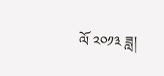ལོ ༢༠༡༣ ཟླ།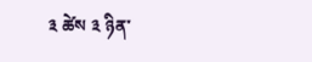༣ ཚེས ༣ ཉིན་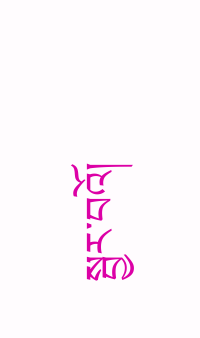སྦྱར་བའོ།